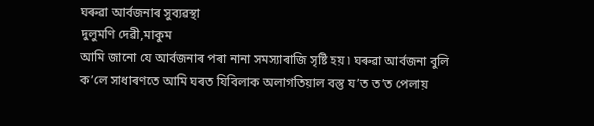ঘৰুৱা আর্বজনাৰ সুব্যৱস্থা
দুলুমণি দেৱী,মাকুম
আমি জানো যে আৰ্বজনাৰ পৰা নানা সমস্যাৰাজি সৃষ্টি হয় ৷ ঘৰুৱা আর্বজনা বুলি ক’লে সাধাৰণতে আমি ঘৰত যিবিলাক অলাগতিয়াল বস্তু য’ত ত’ত পেলায়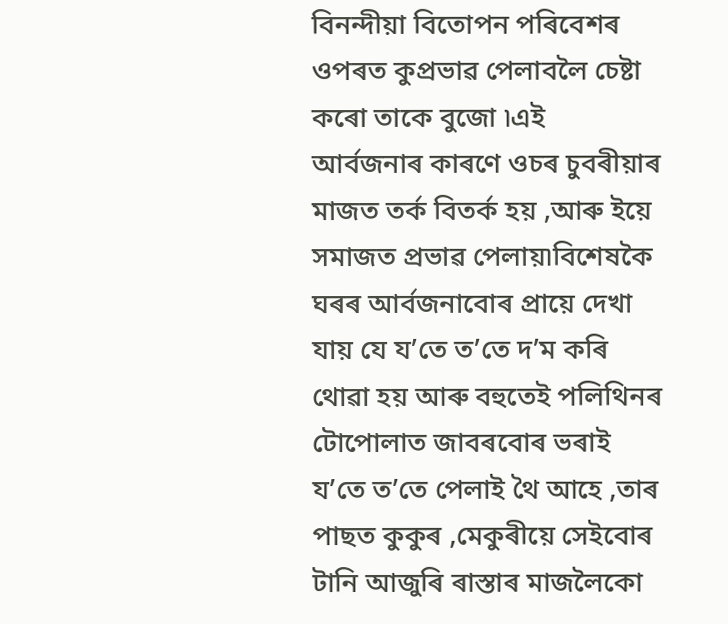বিনন্দীয়া বিতোপন পৰিবেশৰ ওপৰত কুপ্রভাৱ পেলাবলৈ চেষ্টা কৰো তাকে বুজো ৷এই আর্বজনাৰ কাৰণে ওচৰ চুবৰীয়াৰ মাজত তর্ক বিতর্ক হয় ,আৰু ইয়ে সমাজত প্রভাৱ পেলায়৷বিশেষকৈ ঘৰৰ আর্বজনাবোৰ প্রায়ে দেখা যায় যে য’তে ত’তে দ’ম কৰি থোৱা হয় আৰু বহুতেই পলিথিনৰ টোপোলাত জাবৰবোৰ ভৰাই য’তে ত’তে পেলাই থৈ আহে ,তাৰ পাছত কুকুৰ ,মেকুৰীয়ে সেইবোৰ টানি আজুৰি ৰাস্তাৰ মাজলৈকো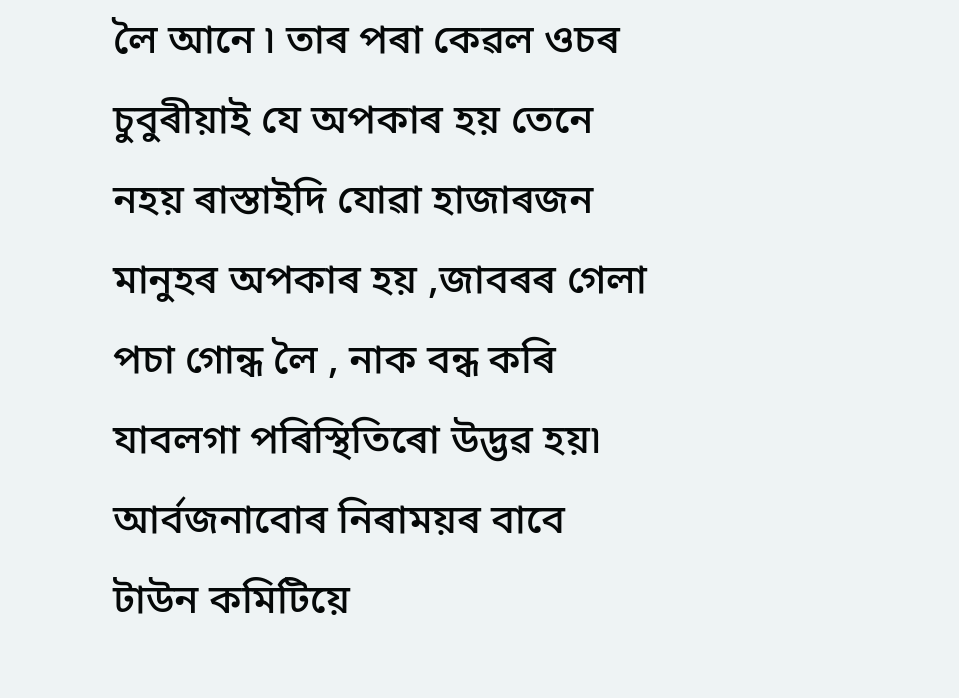লৈ আনে ৷ তাৰ পৰা কেৱল ওচৰ চুবুৰীয়াই যে অপকাৰ হয় তেনে নহয় ৰাস্তাইদি যোৱা হাজাৰজন মানুহৰ অপকাৰ হয় ,জাবৰৰ গেলা পচা গোন্ধ লৈ , নাক বন্ধ কৰি যাবলগা পৰিস্থিতিৰো উদ্ভৱ হয়৷
আর্বজনাবোৰ নিৰাময়ৰ বাবে টাউন কমিটিয়ে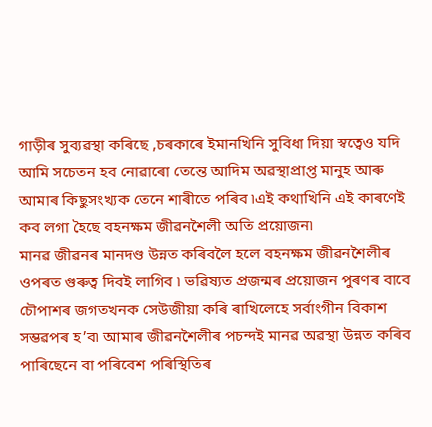গাড়ীৰ সুব্যৱস্থা কৰিছে ,চৰকাৰে ইমানখিনি সুবিধা দিয়া স্বত্বেও যদি আমি সচেতন হব নোৱাৰো তেন্তে আদিম অৱস্থাপ্রাপ্ত মানুহ আৰু আমাৰ কিছুসংখ্যক তেনে শাৰীতে পৰিব ৷এই কথাখিনি এই কাৰণেই কব লগা হৈছে বহনক্ষম জীৱনশৈলী অতি প্রয়োজন৷
মানৱ জীৱনৰ মানদণ্ড উন্নত কৰিবলৈ হলে বহনক্ষম জীৱনশৈলীৰ ওপৰত গুৰুত্ব দিবই লাগিব ৷ ভৱিষ্যত প্রজন্মৰ প্রয়োজন পুৰণৰ বাবে চৌপাশৰ জগতখনক সেউজীয়া কৰি ৰাখিলেহে সর্বাংগীন বিকাশ সম্ভৱপৰ হ’ব৷ আমাৰ জীৱনশৈলীৰ পচন্দই মানৱ অৱস্থা উন্নত কৰিব পাৰিছেনে বা পৰিবেশ পৰিস্থিতিৰ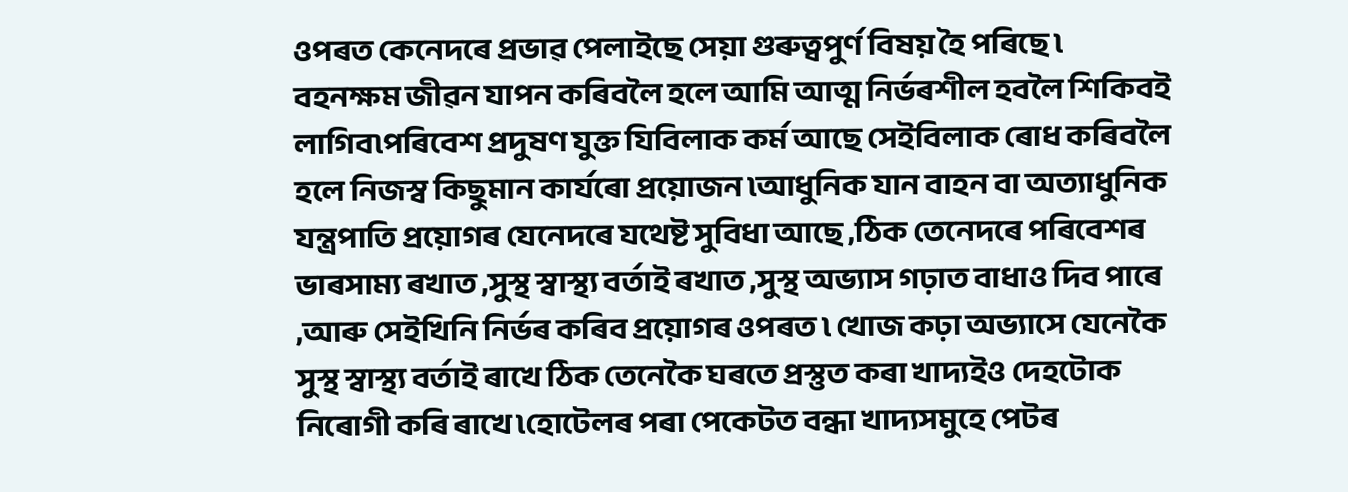ওপৰত কেনেদৰে প্রভাৱ পেলাইছে সেয়া গুৰুত্বপুর্ণ বিষয় হৈ পৰিছে ৷
বহনক্ষম জীৱন যাপন কৰিবলৈ হলে আমি আত্ম নির্ভৰশীল হবলৈ শিকিবই লাগিব৷পৰিবেশ প্রদুষণ যুক্ত যিবিলাক কর্ম আছে সেইবিলাক ৰোধ কৰিবলৈ হলে নিজস্ব কিছুমান কার্যৰো প্রয়োজন ৷আধুনিক যান বাহন বা অত্যাধুনিক যন্ত্রপাতি প্রয়োগৰ যেনেদৰে যথেষ্ট সুবিধা আছে ,ঠিক তেনেদৰে পৰিবেশৰ ভাৰসাম্য ৰখাত ,সুস্থ স্বাস্থ্য বর্তাই ৰখাত ,সুস্থ অভ্যাস গঢ়াত বাধাও দিব পাৰে ,আৰু সেইখিনি নির্ভৰ কৰিব প্রয়োগৰ ওপৰত ৷ খোজ কঢ়া অভ্যাসে যেনেকৈ সুস্থ স্বাস্থ্য বর্তাই ৰাখে ঠিক তেনেকৈ ঘৰতে প্রস্তুত কৰা খাদ্যইও দেহটোক নিৰোগী কৰি ৰাখে ৷হোটেলৰ পৰা পেকেটত বন্ধা খাদ্যসমুহে পেটৰ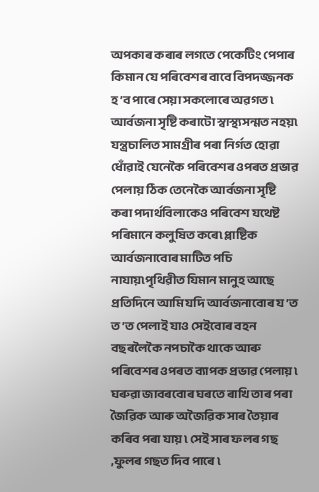অপকাৰ কৰাৰ লগতে পেকেটিং পেপাৰ কিমান যে পৰিবেশৰ বাবে বিপদজ্জনক হ’ব পাৰে সেয়া সকলোৰে অৱগত ৷ আর্বজনা সৃষ্টি কৰাটো স্বাস্থ্যসন্মত নহয়৷ যন্ত্রচালিত সামগ্রীৰ পৰা নির্গত হোৱা ধোঁৱাই যেনেকৈ পৰিবেশৰ ওপৰত প্রভাৱ পেলায় ঠিক তেনেকৈ আর্বজনা সৃষ্টি কৰা পদার্থবিলাকেও পৰিবেশ যথেষ্ট পৰিমানে কলুষিত কৰে৷ প্লাষ্টিক আর্বজনাবোৰ মাটিত পচি নাযায়৷পৃথিৱীত যিমান মানুহ আছে প্রতিদিনে আমি যদি আৰ্বজনাবোৰ য’ত ত’ত পেলাই যাও সেইবোৰ বহন বছৰলৈকৈ নপচাকৈ থাকে আৰু পৰিবেশৰ ওপৰত ব্যাপক প্রভাৱ পেলায় ৷ ঘৰুৱা জাবৰবোৰ ঘৰতে ৰাখি তাৰ পৰা জৈৱিক আৰু অজৈৱিক সাৰ তৈয়াৰ কৰিব পৰা যায় ৷ সেই সাৰ ফলৰ গছ ,ফুলৰ গছত দিব পাৰে ৷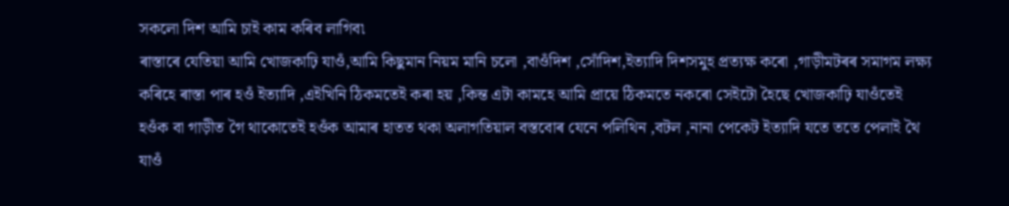সকলো দিশ আমি চাই কাম কৰিব লাগিব৷
ৰাস্তাৰে যেতিয়া আমি খোজকাঢ়ি যাওঁ,আমি কিছুমান নিয়ম মানি চলো ,বাওঁদিশ ,সোঁদিশ,ইত্যাদি দিশসমুহ প্রত্যক্ষ কৰো ,গাড়ীমটৰৰ সমাগম লক্ষ্য কৰিহে ৰাস্তা পাৰ হওঁ ইত্যাদি ,এইখিনি ঠিকমতেই কৰা হয় ,কিন্ত এটা কামহে আমি প্রায়ে ঠিকমতে নকৰো সেইটো হৈছে খোজকাঢ়ি যাওঁতেই হওঁক বা গাড়ীত গৈ থাকোতেই হওঁক আমাৰ হাতত থকা অলাগতিয়াল বস্তবোৰ যেনে পলিথিন ,বটল ,নানা পেকেট ইত্যাদি যতে ততে পেলাই থৈ যাওঁ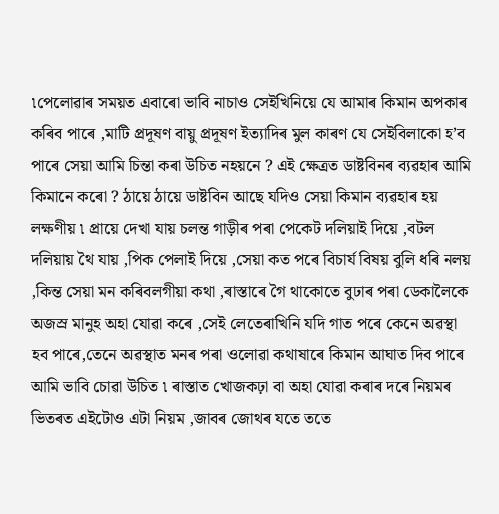৷পেলোৱাৰ সময়ত এবাৰো ভাবি নাচাও সেইখিনিয়ে যে আমাৰ কিমান অপকাৰ কৰিব পাৰে ,মাটি প্রদূষণ বায়ু প্রদূষণ ইত্যাদিৰ মুল কাৰণ যে সেইবিলাকো হ’ব পাৰে সেয়া আমি চিন্তা কৰা উচিত নহয়নে ? এই ক্ষেত্রত ডাষ্টবিনৰ ব্যৱহাৰ আমি কিমানে কৰো ? ঠায়ে ঠায়ে ডাষ্টবিন আছে যদিও সেয়া কিমান ব্যৱহাৰ হয় লক্ষণীয় ৷ প্রায়ে দেখা যায় চলন্ত গাড়ীৰ পৰা পেকেট দলিয়াই দিয়ে ,বটল দলিয়ায় থৈ যায় ,পিক পেলাই দিয়ে ,সেয়া কত পৰে বিচার্য বিষয় বুলি ধৰি নলয় ,কিন্ত সেয়া মন কৰিবলগীয়া কথা ,ৰাস্তাৰে গৈ থাকোতে বুঢাৰ পৰা ডেকালৈকে অজস্র মানুহ অহা যোৱা কৰে ,সেই লেতেৰাখিনি যদি গাত পৰে কেনে অৱস্থা হব পাৰে,তেনে অৱস্থাত মনৰ পৰা ওলোৱা কথাষাৰে কিমান আঘাত দিব পাৰে আমি ভাবি চোৱা উচিত ৷ ৰাস্তাত খোজকঢ়া বা অহা যোৱা কৰাৰ দৰে নিয়মৰ ভিতৰত এইটোও এটা নিয়ম ,জাবৰ জোথৰ যতে ততে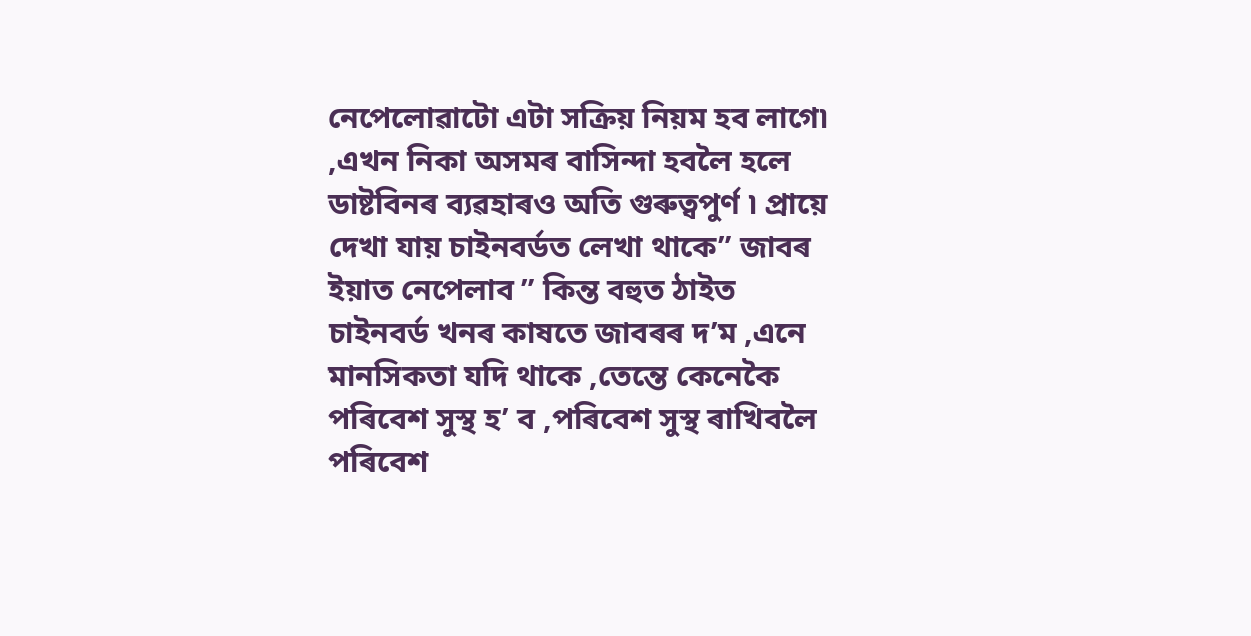নেপেলোৱাটো এটা সক্রিয় নিয়ম হব লাগে৷ ,এখন নিকা অসমৰ বাসিন্দা হবলৈ হলে ডাষ্টবিনৰ ব্যৱহাৰও অতি গুৰুত্বপুর্ণ ৷ প্রায়ে দেখা যায় চাইনবর্ডত লেখা থাকে” জাবৰ ইয়াত নেপেলাব ” কিন্ত বহুত ঠাইত চাইনবর্ড খনৰ কাষতে জাবৰৰ দ’ম ,এনে মানসিকতা যদি থাকে ,তেন্তে কেনেকৈ পৰিবেশ সুস্থ হ’ ব ,পৰিবেশ সুস্থ ৰাখিবলৈ পৰিবেশ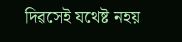দিৱসেই যথেষ্ট নহয়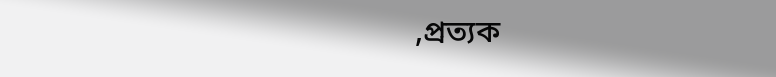,প্রত্যক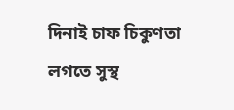দিনাই চাফ চিকুণতা লগতে সুস্থ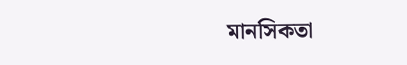মানসিকতা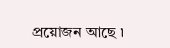প্রয়োজন আছে ৷